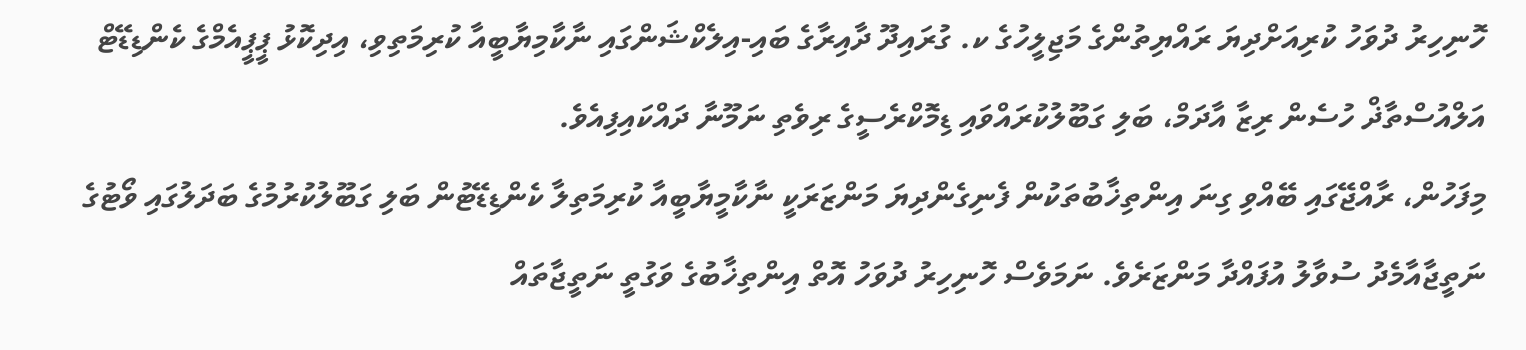ހޮނިހިރު ދުވަހު ކުރިއަށްދިޔަ ރައްޔިތުންގެ މަޖިލީހުގެ ކ. ގުރައިދޫ ދާއިރާގެ ބައި-އިލެކްޝަންގައި ނާކާމިޔާބީއާ ކުރިމަތިވި، އިދިކޮޅު ޕީޕީއެމްގެ ކެންޑިޑޭޓް އަލްއުސްތާޛް ހުސެން ރިޒާ އާދަމް، ބަލި ގަބޫލުކުރައްވައި ޑިމޮކްރެސީގެ ރިވެތި ނަމޫނާ ދައްކައިފިއެވެ.
މިފަހުން، ރާއްޖޭގައި ބޭއްވި ގިނަ އިންތިޚާބުތަކުން ފެނިގެންދިޔަ މަންޒަރަކީ ނާކާމީޔާބީއާ ކުރިމަތިލާ ކެންޑިޑޭޓުން ބަލި ގަބޫލުކުރުމުގެ ބަދަލުގައި ވޯޓުގެ ނަތީޖާއާމެދު ސުވާލު އުފައްދާ މަންޒަރެވެ. ނަމަވެސް ހޮނިހިރު ދުވަހު އޮތް އިންތިޚާބުގެ ވަގުތީ ނަތީޖާތައް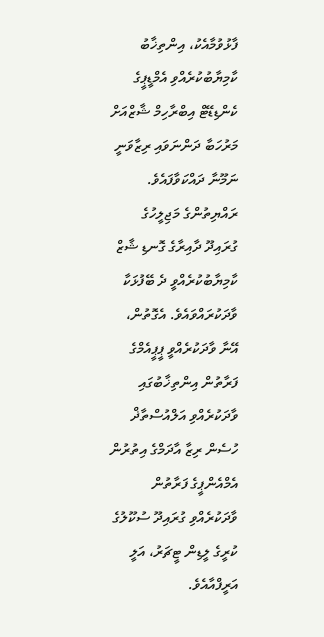ފާޅުވުމާއެކު، އިންތިޚާބު ކާމިޔާބުކުރެއްވި އެމްޑީޕީގެ ކެންޑިޑޭޓް އިބްރާހިމް ޝާޒްއަށް މަރުހަބާ ދަންނަވައި ރިޒާވަނީ ނަމޫނާ ދައްކަވާފައެވެ.
ރައްޔިތުންގެ މަޖިލީހުގެ ގުރައިދޫ ދާއިރާގެ ގޮނޑި ޝާޒް ކާމިޔާބުކުރެއްވީ ދެ ބޭފުޅަކާ ވާދަކުރައްވައެވެ. އެގޮތުން، އޭނާ ވާދަކުރެއްވީ ޕީޕީއެމްގެ ފަރާތުން އިންތިޚާބުގައި ވާދަކުރެއްވި އަލްއުސްތާޛް ހުސެން ރިޒާ އާދަމްގެ އިތުރުން އެމްއެންޕީގެ ފަރާތުން ވާދަކުރެއްވި ގުރައިދޫ ސުކޫލުގެ ކުރީގެ ލީޑިން ޓީޗަރު، އަލީ އަރީފްއާއެވެ.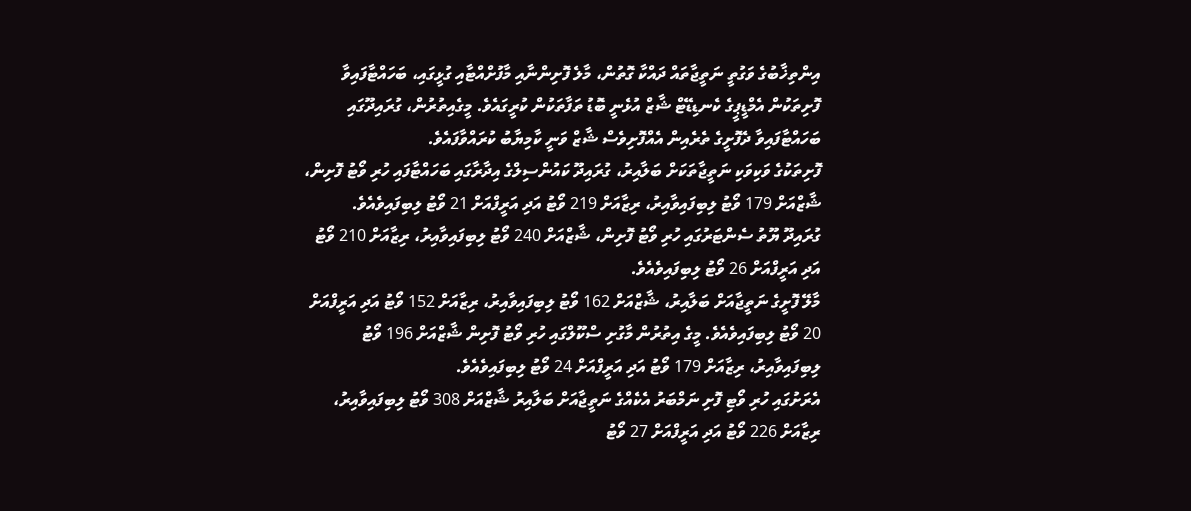އިންތިޚާބުގެ ވަގުތީ ނަތީޖާތައް ދައްކާ ގޮތުން، މާލެ ފޮށިންނާއި މާފުށްއްޓާއި ގުޅީގައި، ބަހައްޓާފައިވާ ފޮށިތަކުން އެމްޑީޕީގެ ކެނޑިޑޭޓް ޝާޒް އުޅެނީ ބޮޑު ތަފާތަކުން ކުރީގައެވެ. މީގެއިތުރުން، ގުރައިދޫގައި ބަހައްޓާފައިވާ ދެފޮށީގެ ތެރެއިން އެއްފޮށިވެސް ޝާޒް ވަނީ ކާމިޔާބު ކުރައްވާފައެވެ.
ފޮށިތަކުގެ ވަކިވަކި ނަތީޖާތަކަށް ބަލާއިރު، ގުރައިދޫ ކައުންސިލްގެ އިދާރާގައި ބަހައްޓާފައި ހުރި ވޯޓު ފޮށިން، ޝާޒްއަށް 179 ވޯޓު ލިބިފައިވާއިރު، ރިޒާއަށް 219 ވޯޓު އަދި އަރީފްއަށް 21 ވޯޓު ލިބިފައިވެއެވެ.
ގުރައިދޫ ޔޫތު ސެންޓަރުގައި ހުރި ވޯޓު ފޮށިން، ޝާޒްއަށް 240 ވޯޓު ލިބިފައިވާއިރު، ރިޒާއަށް 210 ވޯޓު އަދި އަރީފްއަށް 26 ވޯޓު ލިބިފައިވެއެވެ.
މާލޭ ފޮށީގެ ނަތީޖާއަށް ބަލާއިރު، ޝާޒްއަށް 162 ވޯޓު ލިބިފައިވާއިރު، ރިޒާއަށް 152 ވޯޓު އަދި އަރީފްއަށް 20 ވޯޓު ލިބިފައިވެއެވެ. މީގެ އިތުރުން މާގުށި ސްކޫލްގައި ހުރި ވޯޓު ފޮށިން ޝާޒްއަށް 196 ވޯޓު ލިބިފައިވާއިރު، ރިޒާއަށް 179 ވޯޓު އަދި އަރީފްއަށް 24 ވޯޓު ލިބިފައިވެއެވެ.
އެރަށުގައި ހުރި ވޯޓި ފޮށި ނަމްބަރު އެކެއްގެ ނަތީޖާއަށް ބަލާއިރު ޝާޒްއަށް 308 ވޯޓު ލިބިފައިވާއިރު، ރިޒާއަށް 226 ވޯޓު އަދި އަރީފްއަށް 27 ވޯޓު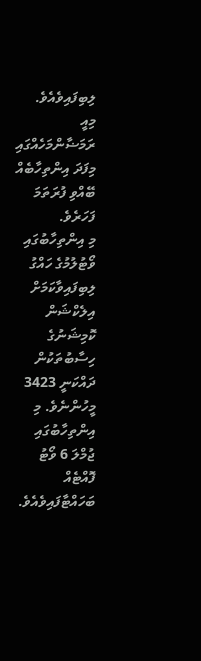ލިބިފައިވެއެވެ.
މިއީ ރަމަޟާންމަހެއްގައި މިފަދަ އިންތިހާބެއް ބޭއްވި ފުރަތަމަ ފަހަރެވެ.
މި އިންތިހާބުގައި ވޯޓުލުމުގެ ހައްގު ލިބިފައިވާކަމަށް އިލެކްޝަން ކޮމިޝަނުގެ ހިސާބުތަކުން ދައްކަނީ 3423 މީހުންނެވެ. މި އިންތިހާބުގައި ޖުމްލަ 6 ވޯޓު ފޮއްޓެއް ބަހައްޓާފައިވެއެވެ.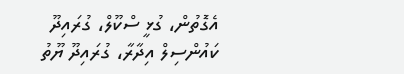އެގޮތުން، ގުޅީ ސްކޫލް، ގުރައިދޫ ކައުންސިލް އިދާރާ، ގުރައިދޫ ޔޫތު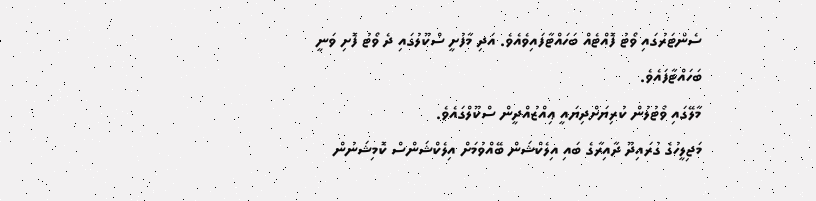ސެންޓަރުގައި ވޯޓު ފޮއްޓެއް ބަހައްޓާފައިވެއެވެ. އަދި މާފުށީ ސްކޫލުގައި ދެ ވޯޓު ފޮށި ވަނީ ބަހައްޓާފައެވެ.
މާލޭގައި ވޯޓުލުން ކުރިޔަށްދިޔައީ ޢިއްޒުއްދީން ސްކޫލްގައެވެ.
މަޖިލީހުގެ ގުރައިދޫ ދާއިރާގެ ބައި އިލެކްޝަން ބޭއްވުމަށް އިލެކްޝަންސް ކޮމިޝަނުން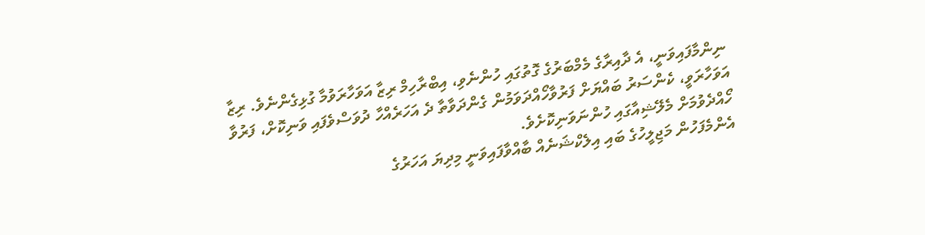ނިންމާފައިވަނީ، އެ ދާއިރާގެ މެމްބަރުގެ ގޮތުގައި ހުންނެވި، އިބްރާހިމް ރިޒާ އަވަހާރަވުމާ ގުޅިގެންނެވެ. ރިޒާ އަވަހާރަވީ، ކެންސަރު ބައްޔަށް ފަރުވާހޯއްދަވަމުން ގެންދަވާތާ ދެ އަހަރެއްހާ ދުވަސްވެފައި ވަނިކޮށް، ފަރުވާ ހޯއްދެވުމަށް މެލޭޝިއާގައި ހުންނަވަނިކޮށެވެ.
އެންމެފަހުން މަޖިލީހުގެ ބައި އިލެކްޝަނެއް ބާއްވާފައިވަނީ މިދިޔަ އަހަރުގެ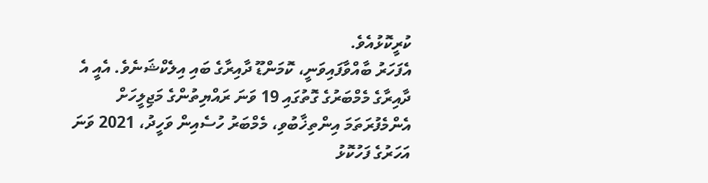ކުރީކޮޅުއެވެ.
އެފަހަރު ބާއްވާފައިވަނީ، ކޮމަންޑޫ ދާއިރާގެ ބައި އިލެކްޝަނެވެ. އެއީ އެ ދާއިރާގެ މެމްބަރުގެ ގޮތުގައި 19 ވަނަ ރައްޔިތުންގެ މަޖިލީހަށް އެންމެފުރަތަމަ އިންތިޚާބުވި، މެމްބަރު ހުސެއިން ވަހީދު، 2021 ވަނަ އަހަރުގެ ފަހުކޮޅު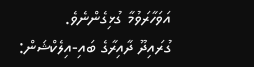އަވަހާރަވުމާ ގުޅިގެންނެވެ.
ގުރައިދޫ ދާއިރާގެ ބައި-އިލެކްޝަން: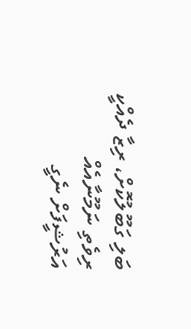ބަލި ގަބޫލުކޮށް، ރިޒާ ދެއްކީ ރިވެތި ނަމޫނާއެއް
އަރުޝީފަށް ނެގީ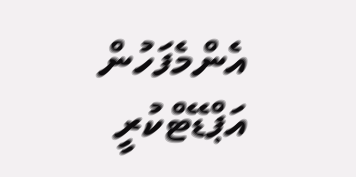އެންމެފަހުން އަޕްޑޭޓްކުރީ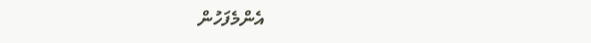އެންމެފަހުން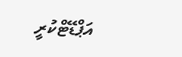އަޕްޑޭޓްކުރީ